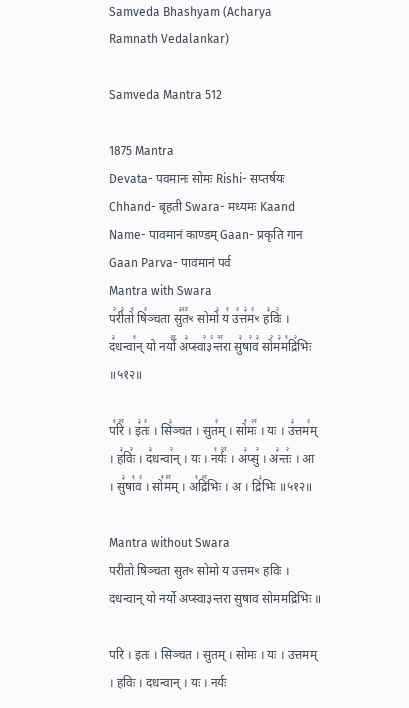Samveda Bhashyam (Acharya Ramnath Vedalankar)

Samveda Mantra 512

1875 Mantra
Devata- पवमानः सोमः Rishi- सप्तर्षयः Chhand- बृहती Swara- मध्यमः Kaand Name- पावमानं काण्डम् Gaan- प्रकृति गान Gaan Parva- पावमानं पर्व
Mantra with Swara
प꣢री꣣तो꣡ षि꣢ञ्चता सु꣣त꣢꣫ꣳ सोमो꣣ य꣡ उ꣢त्त꣣म꣢ꣳ ह꣣विः꣢ । द꣣धन्वा꣡न् यो नर्यो꣢꣯ अ꣣प्स्वा꣢३꣱न्त꣢꣯रा सु꣣षा꣢व꣣ सो꣢म꣣म꣡द्रि꣢भिः ॥५१२॥

प꣡रि꣢꣯ । इ꣣तः꣢ । सि꣣ञ्चत । सुत꣢म् । सो꣡मः꣢꣯ । यः । उ꣣त्तम꣢म् । ह꣣विः꣢ । द꣣धन्वा꣢न् । यः । न꣡र्यः꣢꣯ । अ꣣प्सु꣢ । अ꣣न्तः꣢ । आ । सु꣣षा꣡व꣢ । सो꣡म꣢꣯म् । अ꣡द्रि꣢꣯भिः । अ । द्रि꣣भिः ॥५१२॥

Mantra without Swara
परीतो षिञ्चता सुतꣳ सोमो य उत्तमꣳ हविः । दधन्वान् यो नर्यो अप्स्वा३न्तरा सुषाव सोममद्रिभिः ॥

परि । इतः । सिञ्चत । सुतम् । सोमः । यः । उत्तमम् । हविः । दधन्वान् । यः । नर्यः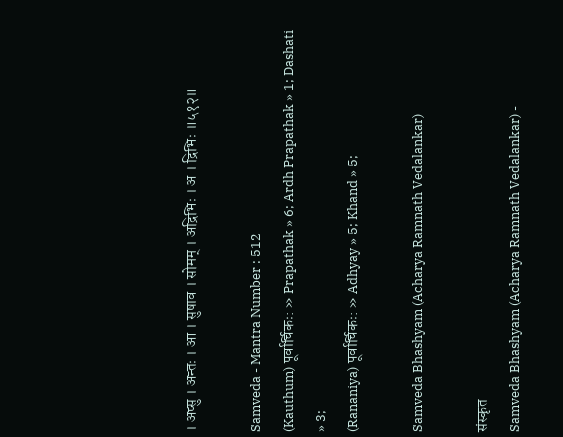। अप्सु । अन्तः । आ । सुषाव । सोमम् । अद्रिभिः । अ । द्रिभिः ॥५१२॥

Samveda - Mantra Number : 512
(Kauthum) पूर्वार्चिकः: » Prapathak » 6; Ardh Prapathak » 1; Dashati » 3;
(Rananiya) पूर्वार्चिकः: » Adhyay » 5; Khand » 5;

Samveda Bhashyam (Acharya Ramnath Vedalankar)

संस्कृत
Samveda Bhashyam (Acharya Ramnath Vedalankar) -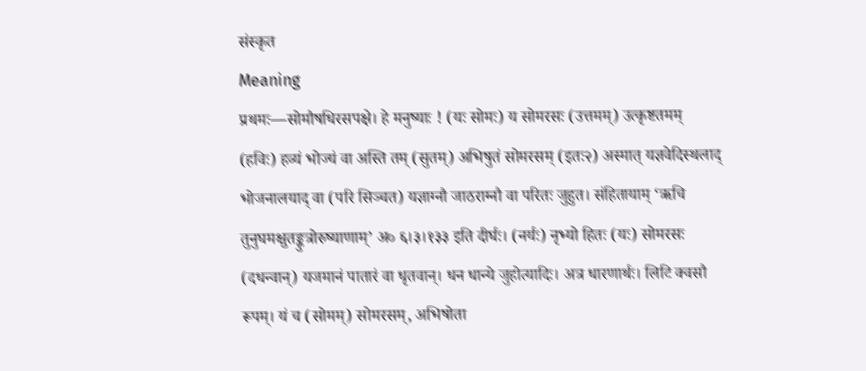संस्कृत
Meaning
प्रथमः—सोमौषधिरसपक्षे। हे मनुष्याः ! (यः सोमः) य सोमरसः (उत्तमम्) उत्कृष्टतमम् (हविः) हव्यं भोज्यं वा अस्ति तम् (सुतम्) अभिषुतं सोमरसम् (इतः२) अस्मात् यज्ञवेदिस्थलाद् भोजनालयाद् वा (परि सिञ्चत) यज्ञाग्नौ जाठराग्नौ वा परितः जुहुत। संहितायाम् ‘ऋचि तुनुघमक्षुतङ्कुत्रोरुष्याणाम्’ अ० ६।३।१३३ इति दीर्घः। (नर्यः) नृभ्यो हितः (यः) सोमरसः (दधन्वान्) यजमानं पातारं वा धृतवान्। धन धान्ये जुहोत्यादिः। अत्र धारणार्थः। लिटि क्वसौ रूपम्। यं च (सोमम्) सोमरसम्, अभिषोता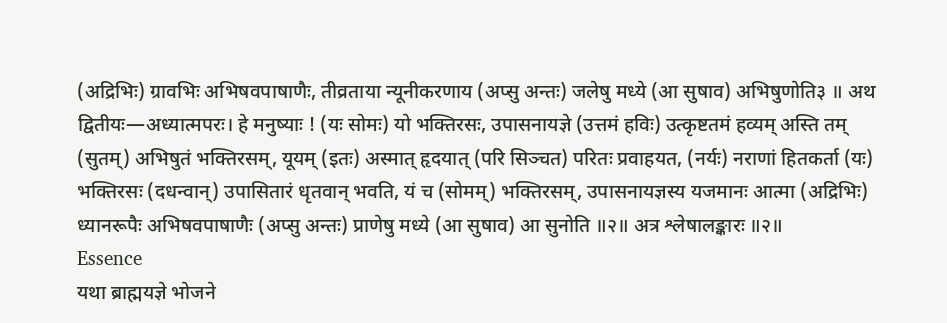(अद्रिभिः) ग्रावभिः अभिषवपाषाणैः, तीव्रताया न्यूनीकरणाय (अप्सु अन्तः) जलेषु मध्ये (आ सुषाव) अभिषुणोति३ ॥ अथ द्वितीयः—अध्यात्मपरः। हे मनुष्याः ! (यः सोमः) यो भक्तिरसः, उपासनायज्ञे (उत्तमं हविः) उत्कृष्टतमं हव्यम् अस्ति तम् (सुतम्) अभिषुतं भक्तिरसम्, यूयम् (इतः) अस्मात् हृदयात् (परि सिञ्चत) परितः प्रवाहयत, (नर्यः) नराणां हितकर्ता (यः) भक्तिरसः (दधन्वान्) उपासितारं धृतवान् भवति, यं च (सोमम्) भक्तिरसम्, उपासनायज्ञस्य यजमानः आत्मा (अद्रिभिः) ध्यानरूपैः अभिषवपाषाणैः (अप्सु अन्तः) प्राणेषु मध्ये (आ सुषाव) आ सुनोति ॥२॥ अत्र श्लेषालङ्कारः ॥२॥
Essence
यथा ब्राह्मयज्ञे भोजने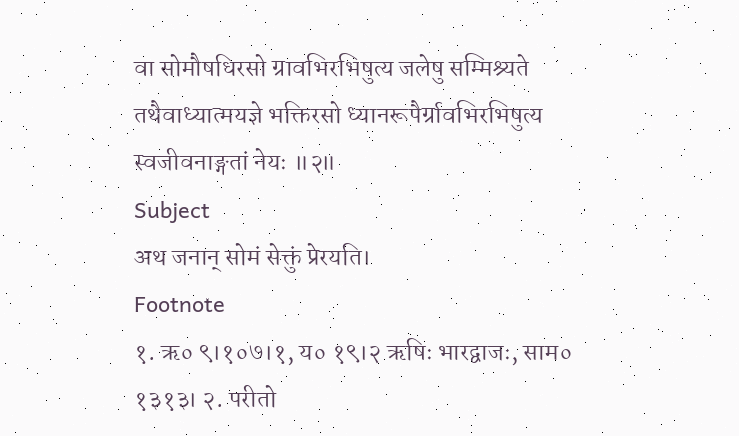वा सोमौषधिरसो ग्रावभिरभिषुत्य जलेषु सम्मिश्र्यते तथैवाध्यात्मयज्ञे भक्तिरसो ध्यानरूपैर्ग्रावभिरभिषुत्य स्वजीवनाङ्गतां नेयः ॥२॥
Subject
अथ जनान् सोमं सेक्तुं प्रेरयति।
Footnote
१. ऋ० ९।१०७।१, य० १९।२ ऋषिः भारद्वाजः, साम० १३१३। २. परीतो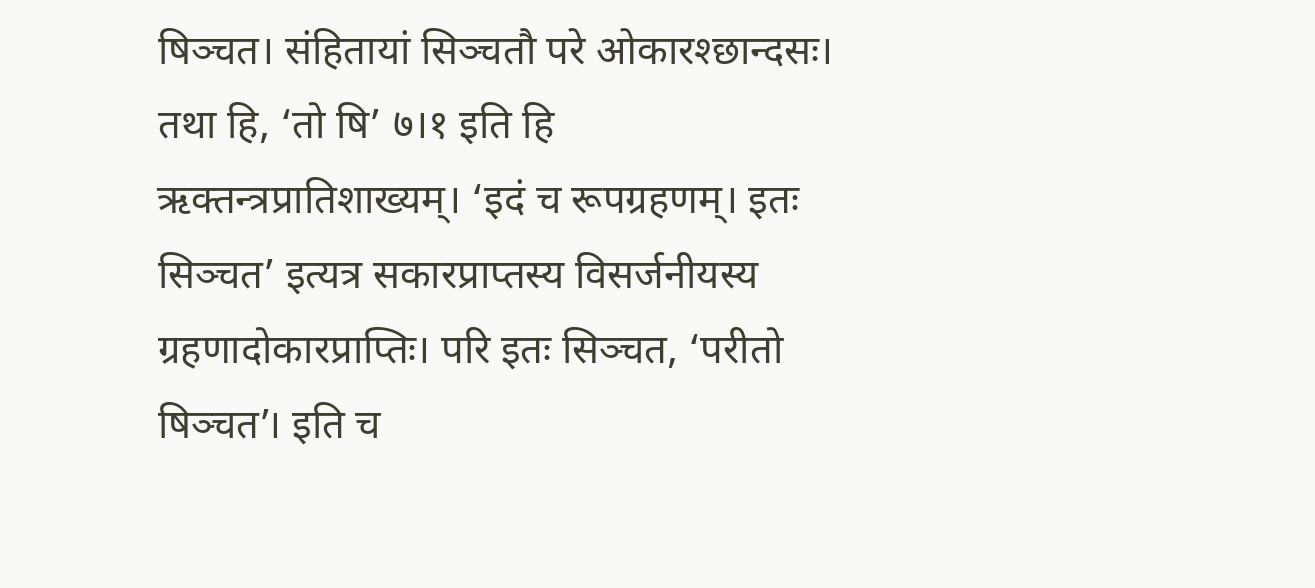षिञ्चत। संहितायां सिञ्चतौ परे ओकारश्छान्दसः। तथा हि, ‘तो षि’ ७।१ इति हि ऋक्तन्त्रप्रातिशाख्यम्। ‘इदं च रूपग्रहणम्। इतः सिञ्चत’ इत्यत्र सकारप्राप्तस्य विसर्जनीयस्य ग्रहणादोकारप्राप्तिः। परि इतः सिञ्चत, ‘परीतो षिञ्चत’। इति च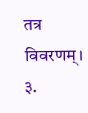तत्र विवरणम्। ३.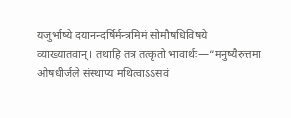यजुर्भाष्ये दयानन्दर्षिर्मन्त्रमिमं सोमौषधिविषये व्याख्यातवान्। तथाहि तत्र तत्कृतो भावार्थः—“मनुष्यैरुत्तमा ओषधीर्जले संस्थाप्य मथित्वाऽऽसवं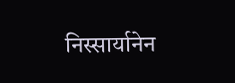निस्सार्यानेन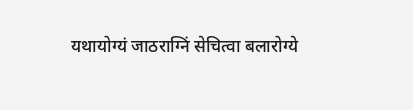यथायोग्यं जाठराग्निं सेचित्वा बलारोग्ये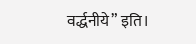वर्द्धनीये” इति।